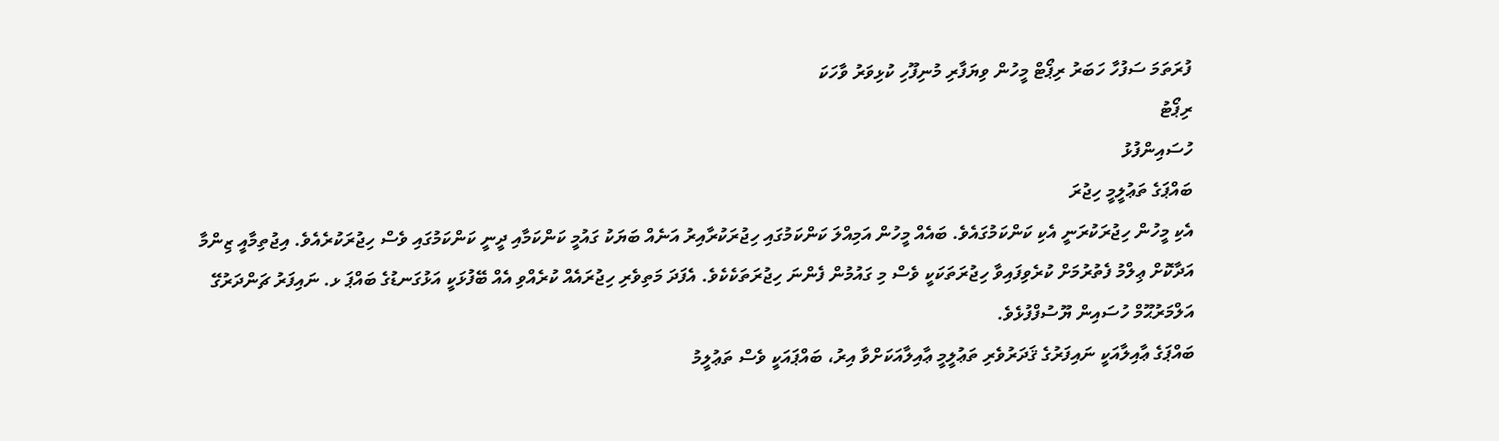ފުރަތަމަ ސަފުހާ ހަބަރު ރިޕޯޓް މީހުން ވިޔަފާރި މުނިފޫހި ކުޅިވަރު ވާހަކަ
ރިޕޯޓު
ހުސައިންފުޅު
ބައްޕަގެ ތަޢުލީމީ ހިޖުރަ
އެކި މީހުން ހިޖުރަކުރަނީ އެކި ކަންކަމުގައެވެ. ބައެއް މީހުން އަމިއްލަ ކަންކަމުގައި ހިޖުރަކުރާއިރު އަނެއް ބަޔަކު ގައުމީ ކަންކަމާއި ދީނީ ކަންކަމުގައި ވެސް ހިޖުރަކުރެއެވެ. އިޖުތިމާއީ ޒިންމާ އަދާކޮށް ޢިލްމު ފެތުރުމަށް ކުރެވިފައިވާ ހިޖުރަތަކަކީ ވެސް މި ގައުމުން ފެންނަ ހިޖުރަތަކެކެވެ. އެފަދަ މަތިވެރި ހިޖުރައެއް ކުރެއްވި އެއް ބޭފުޅަކީ އަޅުގަނޑުގެ ބައްޕަ ޅ. ނައިފަރު ޗަންދަރުގޭ އަލްމަރުޙޫމް ހުސައިން ޔޫސުފްފުޅެވެ.
ބައްޕަގެ ޢާއިލާއަކީ ނައިފަރުގެ ޤަދަރުވެރި ތަޢުލީމީ ޢާއިލާއަކަށްވާ އިރު، ބައްޕައަކީ ވެސް ތަޢުލީމު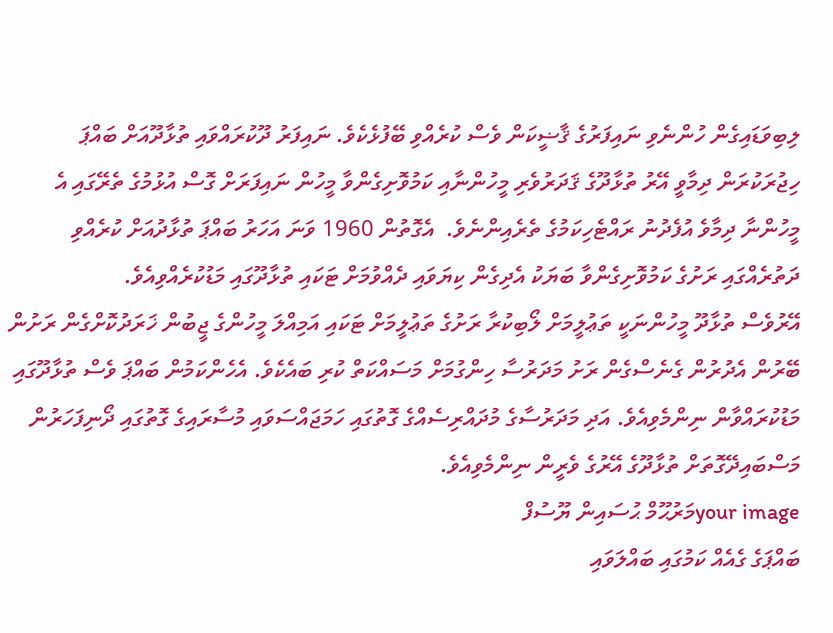ލިބިވަޑައިގެން ހުންނެވި ނައިފަރުގެ ޤާޟީކަން ވެސް ކުރެއްވި ބޭފުޅެކެވެ. ނައިފަރު ދޫކުރައްވައި ތުޅާދޫއަށް ބައްޕަ ހިޖުރަކުރަން ދިމާވީ އޭރު ތުޅާދޫގެ ޤަދަރުވެރި މީހުންނާއި ކަމުވޮށިގެންވާ މީހުން ނައިފަރަށް ގޮސް އުޅުމުގެ ތެރޭގައި އެ މީހުންނާ ދިމާވެ އުފެދުނު ރައްޓެހިކަމުގެ ތެރެއިންނެވެ.  އެގޮތުން 1960 ވަނަ އަހަރު ބައްޕަ ތުޅާދުއަށް ކުރެއްވި ދަތުރެއްގައި ރަށުގެ ކަމުވޮށިގެންވާ ބަޔަކު އެދިގެން ކިޔަވައި ދެއްވުމަށް ޓަކައި ތުޅާދޫގައި މަޑުކުރެއްވިއެވެ.
އޭރުވެސް ތުޅާދޫ މީހުންނަކީ ތަޢުލީމަށް ލޯބިކުރާ ރަށުގެ ތަޢުލީމަށް ޓަކައި އަމިއްލަ މީހުންގެ ޖީބުން ޚަރަދުކޮށްގެން ރަށުން ބޭރުން އެދުރުން ގެނެސްގެން ރަށު މަދަރުސާ ހިންގުމަށް މަސައްކަތް ކުރި ބައެކެވެ. އެހެންކަމުން ބައްޕަ ވެސް ތުޅާދޫގައި މަޑުކުރައްވާން ނިންމެވިއެވެ. އަދި މަދަރުސާގެ މުދައްރިސެއްގެ ގޮތުގައި ހަމަޖައްސަވައި މުސާރައިގެ ގޮތުގައި ދޯނިފަހަރުން މަސްބައިދޭގޮތަށް ތުޅާދޫގެ އޭރުގެ ވެރީން ނިންމެވިއެވެ.
your imageމަރުޙޫމް ޙުސައިން ޔޫސުފް
ބައްޕަގެ ގެއެއް ކަމުގައި ބައްލަވައި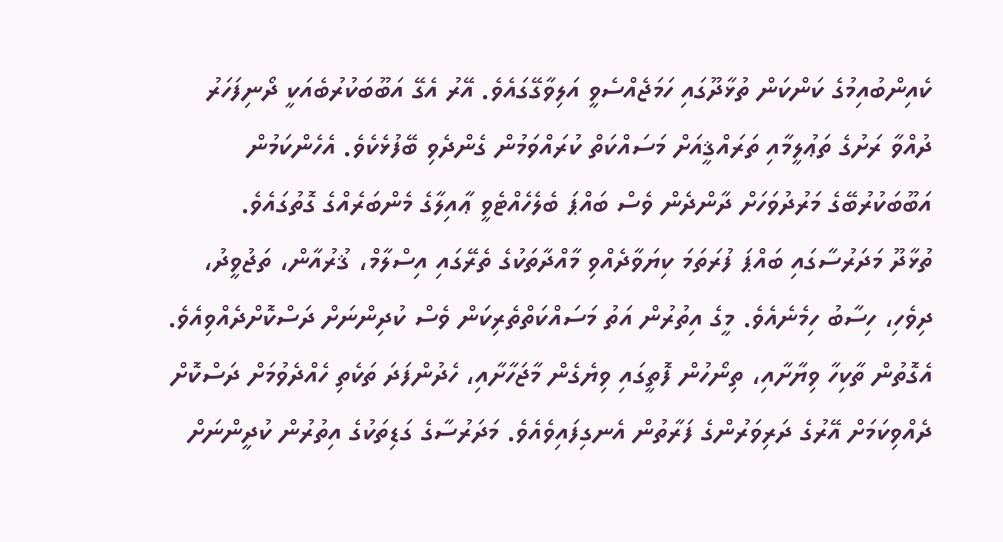ކެއިންބުއިމުގެ ކަންކަން ތުޅާދޫގައި ހަމަޖެއްސެވީ އަލިވާގޭގައެވެ. އޭރު އެގޭ އަބޫބަކުރުބެއަކީ ދޯނިފަހަރު ދުއްވާ ރަށުގެ ތަޢުލީމާއި ތަރައްޤީއަށް މަސައްކަތް ކުރައްވަމުން ގެންދެވި ބޭފުޅެކެވެ. އެހެންކަމުން އަބޫބަކުރުބޭގެ މަރުދުވަހަށް ދާންދެން ވެސް ބައްޕަ ބެލެހެއްޓެވީ ޢާއިލާގެ މެންބަރެއްގެ ގޮތުގައެވެ.
ތުޅާދޫ މަދަރުސާގައި ބައްޕަ ފުރަތަމަ ކިޔަވާދެއްވި މާއްދާތަކުގެ ތެރޭގައި އިސްލާމް، ޤުރުއާން، ތަޖުވީދު، ދިވެހި، ހިސާބު ހިމެނެއެވެ. މީގެ އިތުރުން އަތު މަސައްކަތްތެރިކަން ވެސް ކުދިންނަށް ދަސްކޮށްދެއްވިއެވެ. އެގޮތުން ތާކިހާ ވިޔާށާއި، ތިނޯހުން ފޮތީގައި ވިޔެގެން މާޖަހާށާއި، ހެދުންފަދަ ތަކެތި ހެއްދެވުމަށް ދަސްކޮށް ދެއްވިކަމަށް އޭރުގެ ދަރިވަރުންގެ ފަރާތުން އެނގިފައިވެއެވެ. މަދަރުސާގެ ގަޑިތަކުގެ އިތުރުން ކުދީންނަށް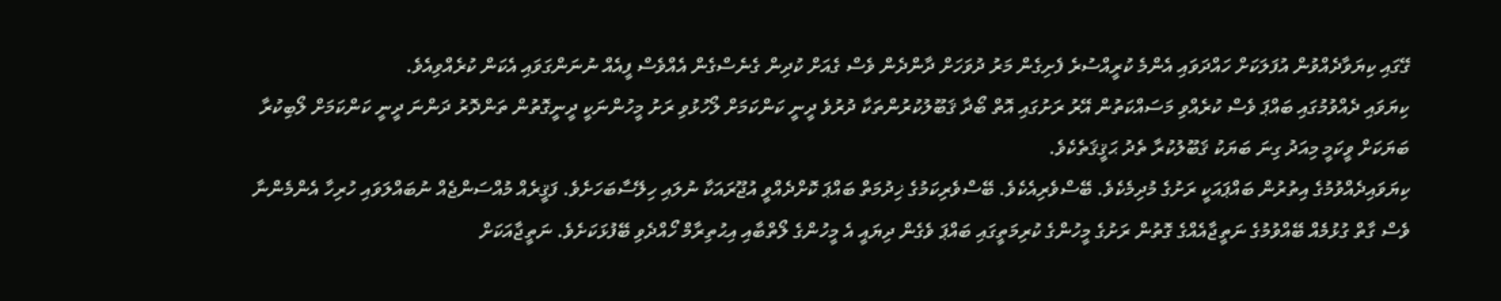ގޭގައި ކިޔަވާދެއްވުން އުފަލަކަށް ހައްދަވައި އެންމެ ކުރީއްސުރެ ފެށިގެން މަރު ދުވަހަށް ދާންދެން ވެސް ގެއަށް ކުދިން ގެނެސްގެން އެއްވެސް ފީއެއް ނުނަންގަވައި އެކަން ކުރެއްވިއެވެ.
ކިޔަވައި ދެއްވުމުގައި ބައްޕަ ވެސް ކުރެއްވި މަސައްކަތުން އޭރު ރަށުގައި އޮތް ބޯދާ ޤަބޫލުކުރުންތަކާ ދުރުވެ ދީނީ ކަންކަމަށް ލޯހުޅުވި ރަށު މީހުންނަކީ ދީނީގޮތުން ތަންދޮރު ދަންނަ ދީނީ ކަންކަމަށް ލޯބިކުރާ ބަޔަކަށް ވީކަމީ މިއަދު ގިނަ ބަޔަކު ޤަބޫލުކުރާ ތެދު ޙަޤީޤަތެކެވެ.
ކިޔަވައިދެއްވުމުގެ އިތުރުން ބައްޕައަކީ ރަށުގެ މުދިމެކެވެ. ބޭސްވެރިއެކެވެ. ބޭސްވެރިކަމުގެ ޚިދުމަތް ބައްޕަ ކޮށްދެއްވީ އުޖޫރައަކާ ނުލައި ހިލޭސާބަހަށެވެ. ފަޤީރެއް މުއްސަންޖެއް ނުބައްލަވައި ހުރިހާ އެންމެންނާ ވެސް ގާތް ގުޅުމެއް ބޭއްވުމުގެ ނަތީޖާއެއްގެ ގޮތުން ރަށުގެ މީހުންގެ ކުރިމަތީގައި ބައްޕަ ވެގެން ދިޔައީ އެ މީހުންގެ ލޯތްބާއި އިޙުތިރާމް ހޯއްދެވި ބޭފުޅަކަށެވެ. ނަތީޖާއަކަށް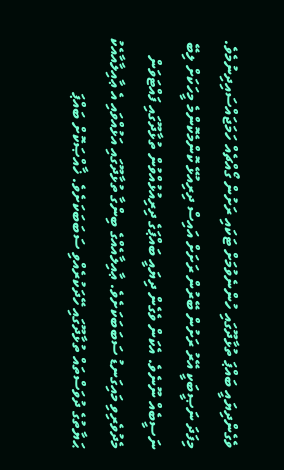ވެގެންދިޔައީ ބައްޕަ ތުޅާދޫގައި ހުންނެވުމަށް ޓަކައި ރަށުން ގޯއްޗެއް ހަމަޖައްސައިދިނުމެވެ. މިފަދަ ނަޞީބަކީ އޭރު ރަށުން ބޭރުން ރަށަށް އައިސް ދިރިއުޅޭ ކޮންމެކޮންމެ މީހަކަށް ލިބޭ ނަސީބެއް ނޫނެވެ. އެކަން ވެގެން ދިޔައީ ބައްޕަގެ ދިރިއުޅުއްވުން ތުޅާދޫގައި ފައްޓަވަން މެދުވެރިވި މައިގަނޑު ސަބަބަކަށެވެ. ޢާއިލާއެއްގެ ބިންގާ ތުޅާދޫގައި އަޅުއްވައި އެ ޢާއިލާއާއެކު ޙަޔާތުގެ ދުވަސްތައް ތުޅާދޫގައި ހޭދަކުރެއްވި ސަބަބަކަށެވެ. ޚާއްޞަކޮށް ބައްޕަ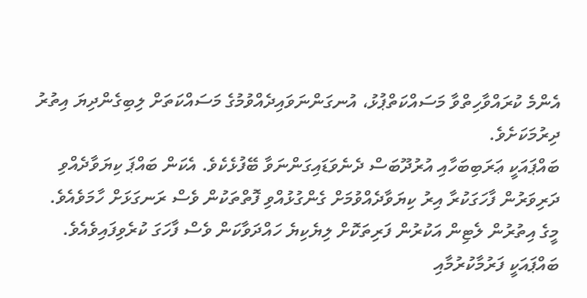އެންމެ ކުރައްވާހިތްވާ މަސައްކަތްޕުޅު، އުނގަންނަވައިދެއްވުމުގެ މަސައްކަތަށް ލިބިގެންދިޔަ އިތުރު ދިރުމަކަށެވެ.
ބައްޕައަކީ ޢަރަބިބަހާއި އުރުދޫބަސް ދެނެވަޑައިގަންނަވާ ބޭފުޅެކެވެ. އެކަން ބައްޕަ ކިޔަވާދެއްވި ދަރިވަރުން ފާހަގަކުރާ އިރު ކިޔަވާދެއްވުމަށް ގެންގުޅުއްވި ފޮތްތަކުން ވެސް ރަނގަޅަށް ހާމަވެއެވެ. މީގެ އިތުރުން ލެޓިން އަކުރުން ފަރިތަކޮށް ލިޔެކިޔެ ހައްދަވާކަން ވެސް ފާހަގަ ކުރެވިފައިވެއެވެ.
ބައްޕައަކީ ފަރުމާކުރުމާއި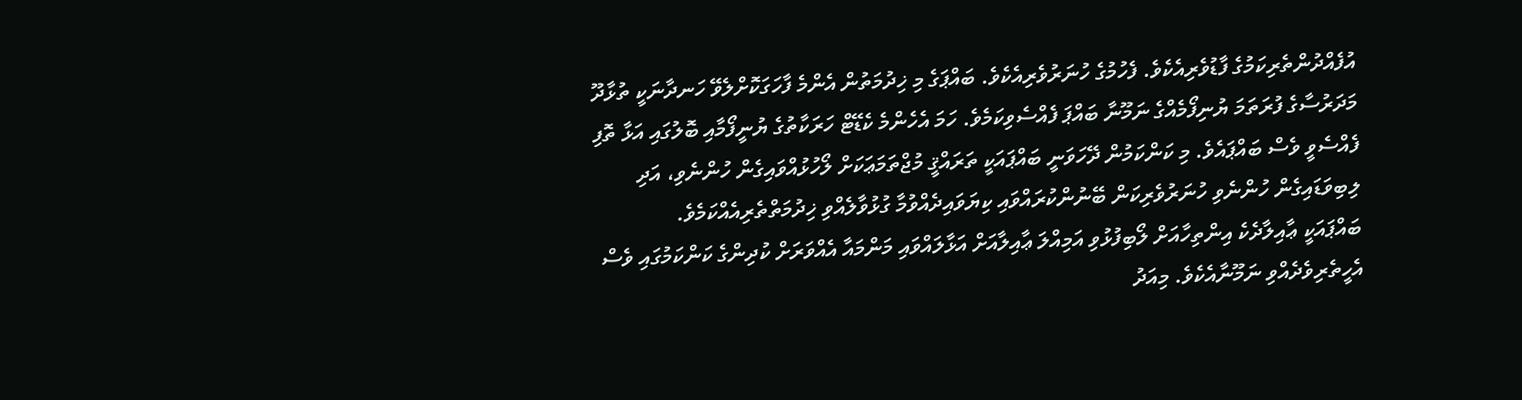އުފެއްދުންތެރިކަމުގެ ފާޑުވެރިއެކެވެ. ފެހުމުގެ ހުނަރުވެރިއެކެވެ. ބައްޕަގެ މި ޚިދުމަތުން އެންމެ ފާހަގަކޮށްލެވޭ ހަނދާނަކީ ތުޅާދޫ މަދަރުސާގެ ފުރަތަމަ ޔުނިފޯމެއްގެ ނަމޫނާ ބައްޕަ ފެއްސެވިކަމެވެ. ހަމަ އެހެންމެ ކެޑޭޓް ހަރަކާތުގެ ޔުނީފޯމާއި ބޮލުގައި އަޅާ ތޮފި ފެއްސެވީ ވެސް ބައްޕައެވެ. މި ކަންކަމުން ދޭހަވަނީ ބައްޕައަކީ ތަރައްޤީ މުޖްތަމަޢަކަށް ލޯހުޅުއްވައިގެން ހުންނެވި، އަދި ލިބިވަޑައިގެން ހުންނެވި ހުނަރުވެރިކަން ބޭނުންކުރައްވައި ކިޔަވައިދެއްވުމާ ގުޅުވާލެއްވި ޚިދުމަތްތެރިއެއްކަމެވެ.
ބައްޕައަކީ ޢާއިލާދެކެ އިންތިހާއަށް ލޯބިފުޅުވި އަމިއްލަ ޢާއިލާއަށް އަޅާލައްވައި މަންމައާ އެއްވަރަށް ކުދިންގެ ކަންކަމުގައި ވެސް އެހީތެރިވެދެއްވި ނަމޫނާއެކެވެ. މިއަދު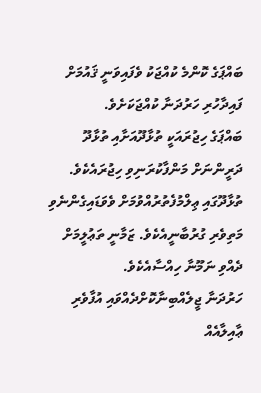ބައްޕަގެ ކޮންމެ ކުއްޖަކު ވެފައިވަނީ ޤައުމަށް ފައިދާހުރި ހަރުދަނާ ކުއްޖަކަށެވެ.
ބައްޕަގެ ހިޖުރައަކީ ތުޅާދޫއަށާއި ތުޅާދޫ ދަރީންނަށް މަންފާކުރަނިވި ހިޖުރައެކެވެ. ތުޅާދޫގައި ޢިލްމުފެތުރުއްވުމަށް ވެވަޑައިގެންނެވި މަތިވެރި ގުރުބާނީއެކެވެ. ޒަމާނީ ތަޢުލީމަށް ދެއްވި ނަމޫނާ ހިއްސާއެކެވެ.
ހަރުދަނާ ޖީލެއްބިނާކޮށްދެއްވައި އުފާވެރި ޢާއިލާއެއް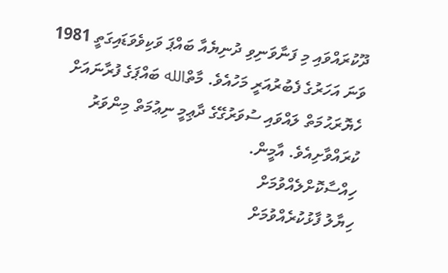ދޫކުރައްވައި މި ފަނާވަނިވި ދުނިޔެއާ ބައްޕަ ވަކިވެވަޑައިގަތީ 1981 ވަނަ އަހަރުގެ ފެބުރުއަރީ މަހުއެވެ. މާތްالله ބައްޕަގެ ފުރާނައަށް ހެޔޮރަޙުމަތް ލައްވައި ސުވަރުގޭގެ ދާޢިމީ ނިޢުމަތް މިންވަރު ކުރައްވާށިއެވެ. އާމީން.
ހިއްސާކޮށްލެއްވުމަށް
ހިޔާލު ފާޅުކުރެއްވުމަށް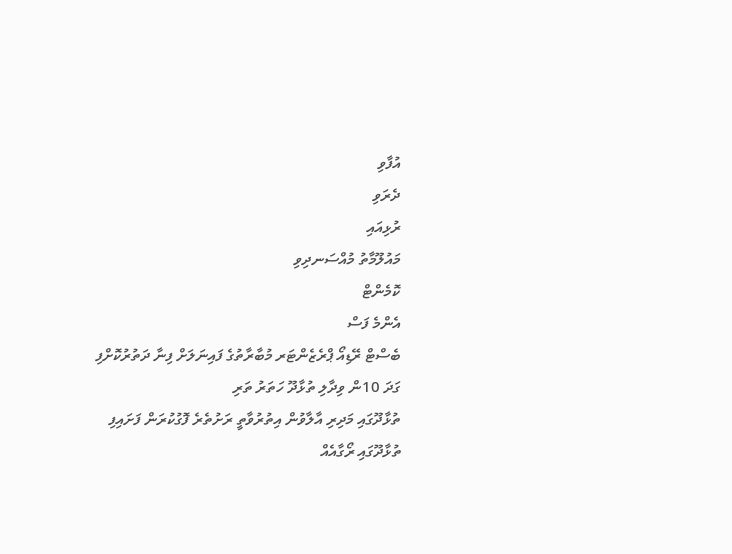އުފާވި
ދެރަވި
ރުޅިއައި
މައުލޫމާތު މުއްސަނދިވި
ކޮމެންޓް
އެންމެ ފަސް
ބެސްޓް ރޭޑިއޯ ޕްރެޒެންޓަރ މުބާރާތުގެ ފައިނަލަށް ފިނާ ދަތުރުކޮށްފި
ގަދަ 10ން ވިދާލި ތުޅާދޫ ހަތަރު ތަރި
ތުޅާދޫގައި މަދިރި އާލާވުން އިތުރުވާތީ ރަށުތެރެ ފޮގުކުރަން ފަށައިފި
ތުޅާދޫގައި ރޯގާއެއް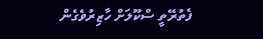ފެތުރޭތީ ސްކޫލަށް ހާޒިރުވެގެން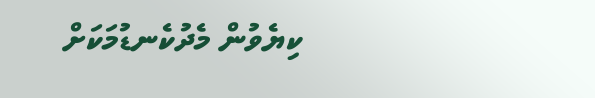ކިޔެވުން މެދުކެނޑުމަކަށް